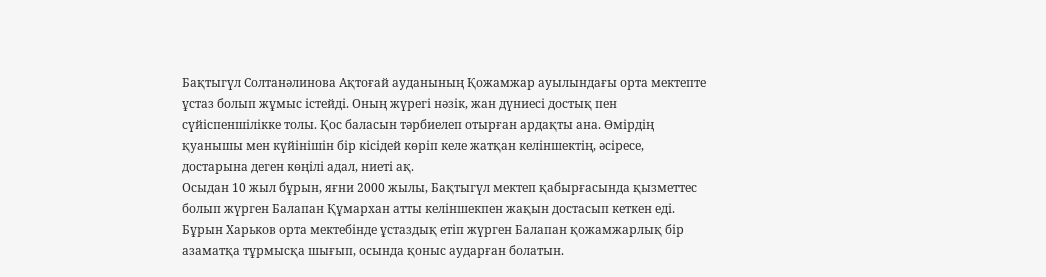Бақтыгүл Солтанәлинова Ақтоғай ауданының Қожамжар ауылындағы орта мектепте ұстаз болып жұмыс істейді. Оның жүрегі нәзік, жан дүниесі достық пен сүйіспеншілікке толы. Қос баласын тәрбиелеп отырған ардақты ана. Өмірдің қуанышы мен күйінішін бір кісідей көріп келе жатқан келіншектің, әсіресе, достарына деген көңілі адал, ниеті ақ.
Осыдан 10 жыл бұрын, яғни 2000 жылы, Бақтыгүл мектеп қабырғасында қызметтес болып жүрген Балапан Құмархан атты келіншекпен жақын достасып кеткен еді. Бұрын Харьков орта мектебінде ұстаздық етіп жүрген Балапан қожамжарлық бір азаматқа тұрмысқа шығып, осында қоныс аударған болатын.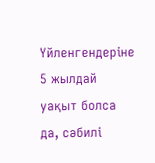Үйленгендеріне 5 жылдай уақыт болса да, сәбилі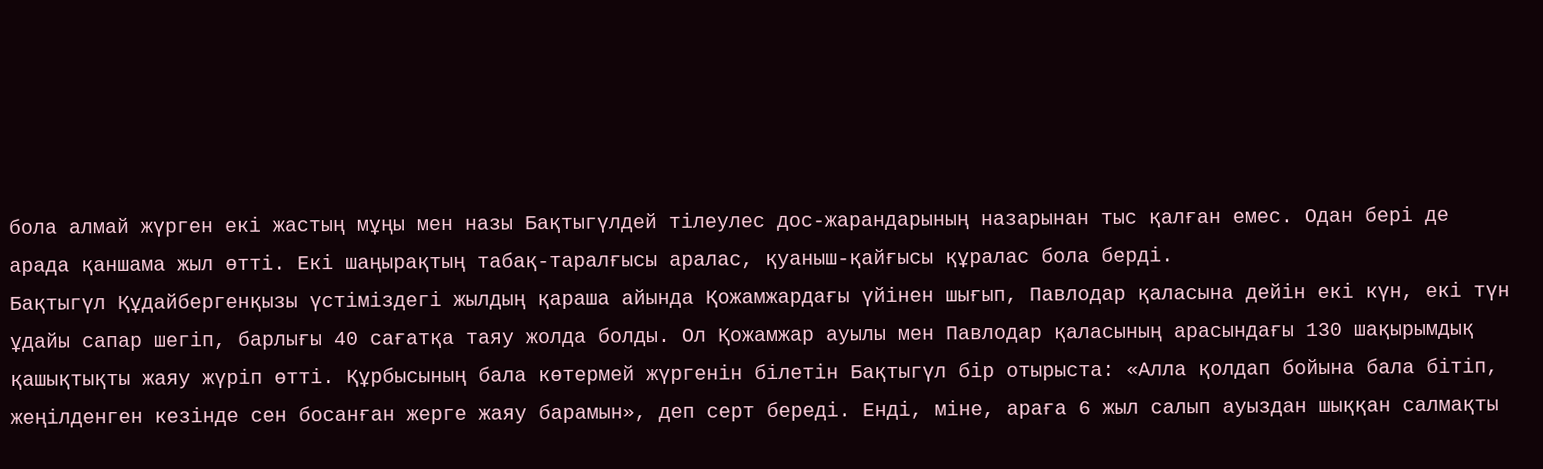бола алмай жүрген екі жастың мұңы мен назы Бақтыгүлдей тілеулес дос-жарандарының назарынан тыс қалған емес. Одан бері де арада қаншама жыл өтті. Екі шаңырақтың табақ-таралғысы аралас, қуаныш-қайғысы құралас бола берді.
Бақтыгүл Құдайбергенқызы үстіміздегі жылдың қараша айында Қожамжардағы үйінен шығып, Павлодар қаласына дейін екі күн, екі түн ұдайы сапар шегіп, барлығы 40 сағатқа таяу жолда болды. Ол Қожамжар ауылы мен Павлодар қаласының арасындағы 130 шақырымдық қашықтықты жаяу жүріп өтті. Құрбысының бала көтермей жүргенін білетін Бақтыгүл бір отырыста: «Алла қолдап бойына бала бітіп, жеңілденген кезінде сен босанған жерге жаяу барамын», деп серт береді. Енді, міне, араға 6 жыл салып ауыздан шыққан салмақты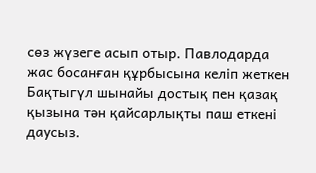сөз жүзеге асып отыр. Павлодарда жас босанған құрбысына келіп жеткен Бақтыгүл шынайы достық пен қазақ қызына тән қайсарлықты паш еткені даусыз.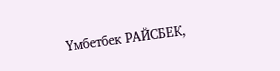Үмбетбек РАЙСБЕК,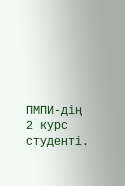ПМПИ-дің 2 курс студенті.